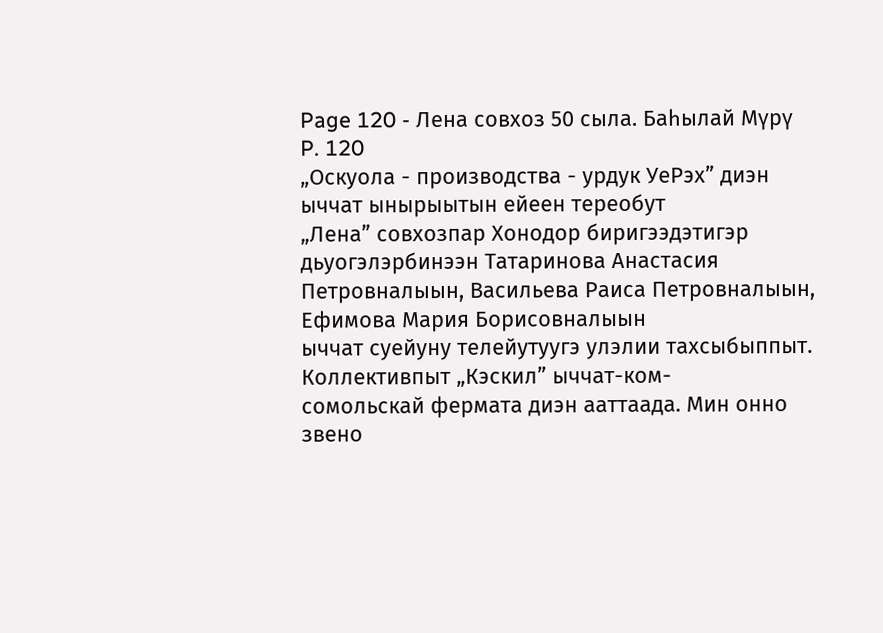Page 120 - Лена совхоз 50 сыла. Баһылай Мүрү
P. 120
„Оскуола - производства - урдук УеРэх” диэн ыччат ынырыытын ейеен тереобут
„Лена” совхозпар Хонодор биригээдэтигэр дьуогэлэрбинээн Татаринова Анастасия
Петровналыын, Васильева Раиса Петровналыын, Ефимова Мария Борисовналыын
ыччат суейуну телейутуугэ улэлии тахсыбыппыт. Коллективпыт „Кэскил” ыччат-ком-
сомольскай фермата диэн ааттаада. Мин онно звено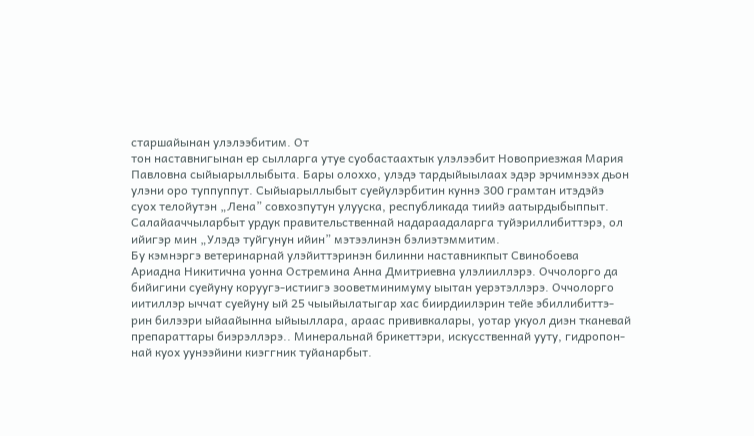старшайынан улэлээбитим. От
тон наставнигынан ер сылларга утуе суобастаахтык улэлээбит Новоприезжая Мария
Павловна сыйыарыллыбыта. Бары олоххо, улэдэ тардыйыылаах эдэр эрчимнээх дьон
улэни оро туппуппут. Сыйыарыллыбыт суейулэрбитин куннэ 300 грамтан итэдэйэ
суох телойутэн „Лена” совхозпутун улууска, республикада тиийэ аатырдыбыппыт.
Салайааччыларбыт урдук правительственнай надараадаларга туйэриллибиттэрэ, ол
ийигэр мин „Улэдэ туйгунун ийин” мэтээлинэн бэлиэтэммитим.
Бу кэмнэргэ ветеринарнай улэйиттэринэн билинни наставникпыт Свинобоева
Ариадна Никитична уонна Остремина Анна Дмитриевна улэлииллэрэ. Оччолорго да
бийигини суейуну коруугэ-истиигэ зооветминимуму ыытан уерэтэллэрэ. Оччолорго
иитиллэр ыччат суейуну ый 25 чыыйылатыгар хас биирдиилэрин тейе эбиллибиттэ-
рин билээри ыйаайынна ыйыыллара, араас прививкалары, уотар укуол диэн тканевай
препараттары биэрэллэрэ.. Минеральнай брикеттэри, искусственнай ууту, гидропон-
най куох уунээйини киэггник туйанарбыт.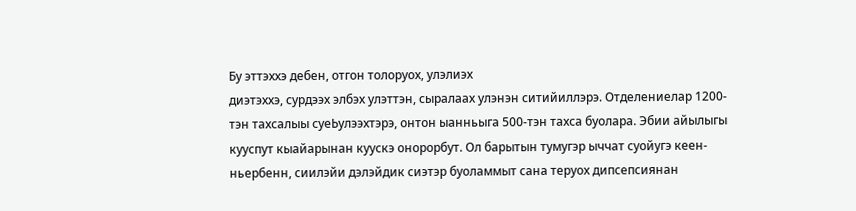Бу эттэххэ дебен, отгон толоруох, улэлиэх
диэтэххэ, сурдээх элбэх улэттэн, сыралаах улэнэн ситийиллэрэ. Отделениелар 1200-
тэн тахсалыы суеЬулээхтэрэ, онтон ыанньыга 500-тэн тахса буолара. Эбии айылыгы
кууспут кыайарынан куускэ онорорбут. Ол барытын тумугэр ыччат суойугэ кеен-
ньербенн, сиилэйи дэлэйдик сиэтэр буоламмыт сана теруох дипсепсиянан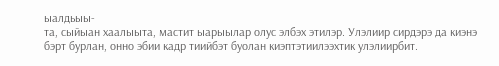ыалдьыы-
та, сыйыан хаалыыта, мастит ыарыылар олус элбэх этилэр. Улэлиир сирдэрэ да киэнэ
бэрт бурлан, онно эбии кадр тиийбэт буолан киэптэтиилээхтик улэлиирбит.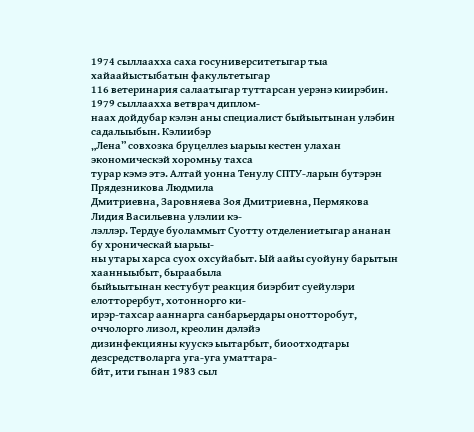1974 сыллаахха саха госуниверситетыгар тыа хайаайыстыбатын факультетыгар
116 ветеринария салаатыгар туттарсан уерэнэ киирэбин. 1979 сыллаахха ветврач диплом-
наах дойдубар кэлэн аны специалист быйыытынан улэбин садалыыбын. Кэлиибэр
„Лена” совхозка бруцеллез ыарыы кестен улахан экономическэй хоромньу тахса
турар кэмэ этэ. Алтай уонна Тенулу СПТУ-ларын бутэрэн Прядезникова Людмила
Дмитриевна, Заровняева Зоя Дмитриевна, Пермякова Лидия Васильевна улэлии кэ-
лэллэр. Тердуе буоламмыт Суотту отделениетыгар ананан бу хроническай ыарыы-
ны утары харса суох охсуйабыт. Ый аайы суойуну барытын хаанныыбыт, быраабыла
быйыытынан кестубут реакция биэрбит суейулэри елотторербут, хотоннорго ки-
ирэр-тахсар ааннарга санбарьердары онотторобут, оччолорго лизол, креолин дэлэйэ
дизинфекцияны куускэ ыытарбыт, биоотходтары дезсредстволарга уга-уга уматтара-
бйт, ити гынан 1983 сыл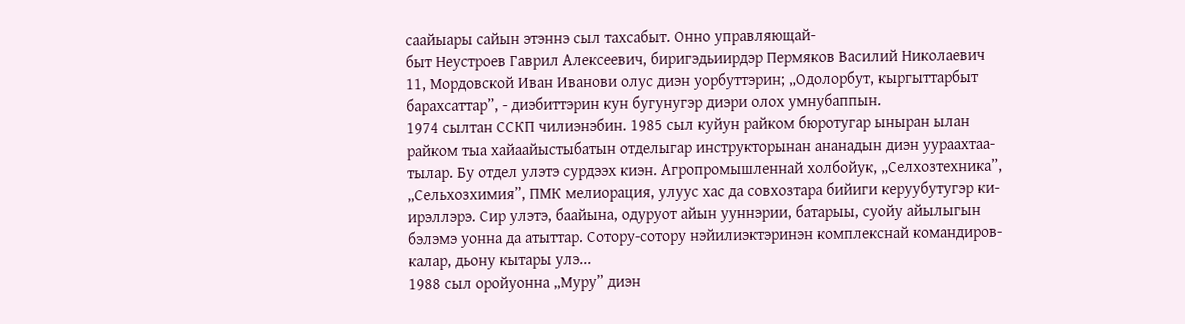саайыары сайын этэннэ сыл тахсабыт. Онно управляющай-
быт Неустроев Гаврил Алексеевич, биригэдьиирдэр Пермяков Василий Николаевич
11, Мордовской Иван Иванови олус диэн уорбуттэрин; „Одолорбут, кыргыттарбыт
барахсаттар”, - диэбиттэрин кун бугунугэр диэри олох умнубаппын.
1974 сылтан ССКП чилиэнэбин. 1985 сыл куйун райком бюротугар ыныран ылан
райком тыа хайаайыстыбатын отделыгар инструкторынан ананадын диэн уураахтаа-
тылар. Бу отдел улэтэ сурдээх киэн. Агропромышленнай холбойук, „Селхозтехника”,
„Сельхозхимия”, ПМК мелиорация, улуус хас да совхозтара бийиги керуубутугэр ки-
ирэллэрэ. Сир улэтэ, баайына, одуруот айын ууннэрии, батарыы, суойу айылыгын
бэлэмэ уонна да атыттар. Сотору-сотору нэйилиэктэринэн комплекснай командиров-
калар, дьону кытары улэ...
1988 сыл оройуонна „Муру” диэн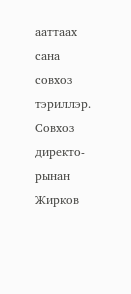ааттаах сана совхоз тэриллэр. Совхоз директо-
рынан Жирков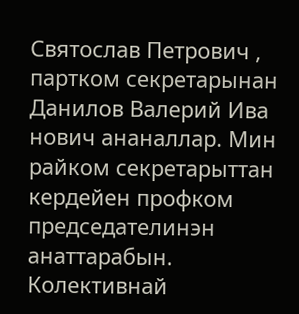Святослав Петрович , партком секретарынан Данилов Валерий Ива
нович ананаллар. Мин райком секретарыттан кердейен профком председателинэн
анаттарабын. Колективнай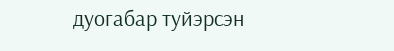дуогабар туйэрсэн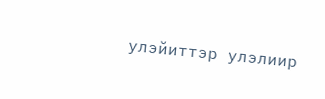улэйиттэр улэлиир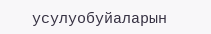усулуобуйаларын